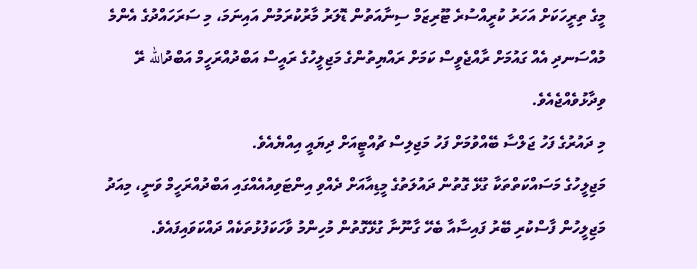މީގެ ތިރީހަކަށް އަހަރު ކުރީއްސުރެ ޓޫރިޒަމް ސިނާއަތުން ޑޮލަރު މާރުކުރަމުން އައިނަމަ، މި ސަރަހައްދުގެ އެންމެ މުއްސަނދި އެއް ގައުމަށް ރާއްޖެވީސް ކަމަށް ރައްޔިތުންގެ މަޖިލީހުގެ ރައީސް އަބްދުއްރަހީމް އަބްދުالله ރޭ ވިދާޅުވެއްޖެއެވެ.
މި ދައުރުގެ ފަހު ޖަލްސާ ބޭއްވުމަށް ފަހު މަޖިލިސް ޗުއްޓީއަށް ދިޔައީ އިއްޔެއެވެ.
މަޖިލީހުގެ މަސައްކަތްތަކާ ގުޅޭ ގޮތުން ދައުލަތުގެ މީޑިއާއަށް ދެއްވި އިންޓަވިއުއެއްގައި އަބްދުއްރަހީމް ވަނީ، މިއަދު މަޖިލީހުން ފާސްކުރި ބޭރު ފައިސާއާ ބެހޭ ގާނޫނާ ގުޅޭގޮތުން މުހިންމު ވާހަކަފުޅުތަކެއް ދައްކަވައިފައެވެ.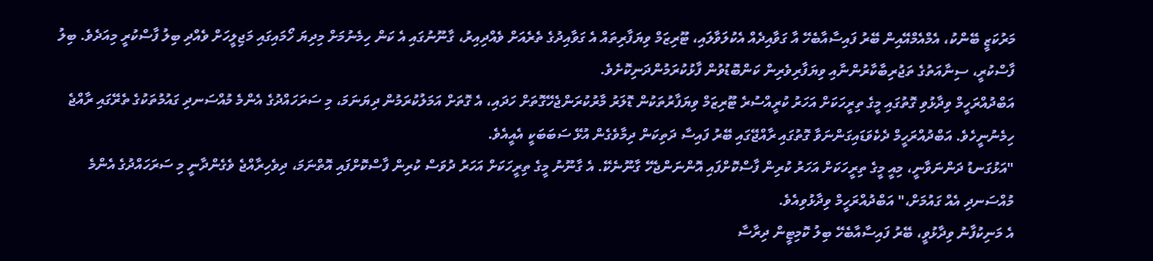މަރުކަޒީ ބޭންކު، އެމްއެމްއޭއިން ބޭރު ފައިސާއާބެހޭ އާ ގަވާއިދެއް އެކުލަވާލައި، ޓޫރިޒަމް ވިޔަފާރިތައް އެ ގަވާއިދުގެ ތެރެއަށް ވެއްދިއިރު، ގާނޫނުގައި އެ ކަން ހިމެނުމަށް މިދިޔަ ހޯމައިގައި މަޖިލީހަށް ވެއްދި ބިލު ފާސްކުރީ މިއަދެވެ. ބިލު ފާސްކުރީ، ސިނާއަތުގެ ތަޖުރިބާކާރުންނާއި ވިޔަފާރިވެރިން ކަންބޮޑުވުން ފާޅުކުރަމުންދަނިކޮށެވެ.
އަބްދުއްރަހީމް ވިދާޅުވި ގޮތުގައި މީގެ ތިރީހަކަށް އަހަރު ކުރީއްސުރެ ޓޫރިޒަމް ވިޔަފާރުތަކުން ޑޮލަރު މާރުކުރަންޖެހޭގޮތަށް ހަދައި، އެ ގޮތަށް އަމަލުކުރަމުން ދިޔަނަމަ، މި ސަރަހައްދުގެ އެންމެ މުއްސަނދި ގައުމުތަކުގެ ތެރޭގައި ރާއްޖެ ހިމެނުނީހެވެ. އަބްދުއްރަހީމް ދެކެވަޑައިގަންނަވާ ގޮތުގައި ރާއްޖޭގައި ބޭރު ފައިސާ ދަތިކަން ދިމާވެގެން އުޅޭ ސަބަބަކީ އެއީއެވެ.
"އަޅުގަނޑު ދަންނަވާނީ، މިއީ މީގެ ތިރީހަކަށް އަހަރު ކުރިން ފާސްކޮށްފައި އޮންނަންޖެހޭ ގާނޫނެކޭ. އެ ގާނޫނު މީގެ ތިރީހަކަށް އަހަރު ދުވަސް ކުރިން ފާސްކޮށްފައި އޮތްނަމަ، ދިވެހިރާއްޖެ ވެގެންދާނީ މި ސަރަހައްދުގެ އެންމެ މުއްސަނދި އެއް ގައުމަށް،" އަބްދުއްރަހީމް ވިދާޅުވިއެވެ.
އެ މަނިކުފާނު ވިދާޅުވީ، ބޭރު ފައިސާއާބެހޭ ބިލު ކޮމިޓީން ދިރާސާ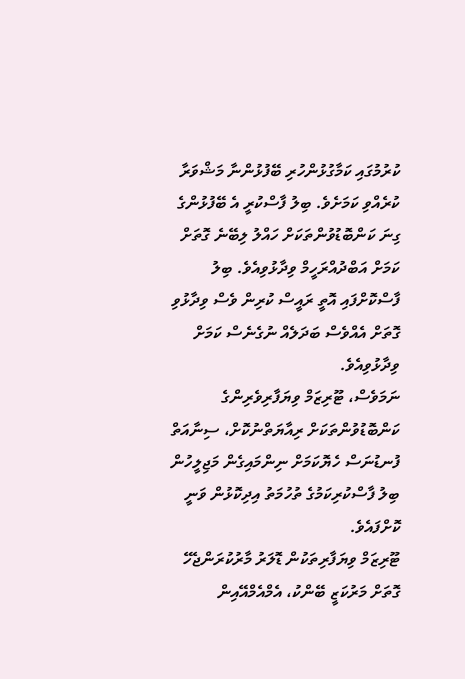ކުރުމުގައި ކަމާގުޅުންހުރި ބޭފުޅުންނާ މަޝްވަރާ ކުރެއްވި ކަމަށެވެ. ބިލު ފާސްކުރީ އެ ބޭފުޅުންގެ ގިނަ ކަންބޮޑުވުންތަކަށް ހައްލު ލިބޭނެ ގޮތަށް ކަމަށް އަބްދުއްރަހީމް ވިދާޅުވިއެވެ. ބިލު ފާސްކޮށްފައި އޮތީ ރައީސް ކުރިން ވެސް ވިދާޅުވި ގޮތަށް އެއްވެސް ބަދަލެއް ނުގެނެސް ކަމަށް ވިދާޅުވިއެވެ.
ނަމަވެސް، ޓޫރިޒަމް ވިޔަފާރިވެރިންގެ ކަންބޮޑުވުންތަކަށް ރިއާޔަތްނުކޮށް، ސިނާއަތް ފުނޑުނަސް ހެޔޮކަމަށް ނިންމައިގެން މަޖިލީހުން ބިލު ފާސްކުރިކަމުގެ ތުހުމަތު އިދިކޮޅުން ވަނީ ކޮށްފައެވެ.
ޓޫރިޒަމް ވިޔަފާރިތަކުން ޑޮލަރު މާރުކުރަންޖެހޭ ގޮތަށް މަރުކަޒީ ބޭންކު، އެމްއެމްއޭއިން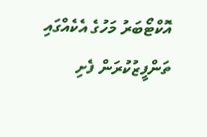އޮކްޓޯބަރު މަހުގެ އެކެއްގައި ތަންފީޒުކުރަން ފެށި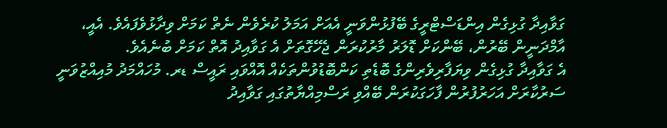ގަވާއިދާ ގުޅިގެން އިންޑަސްޓްރީގެ ބޭފުޅުންވަނީ އެއަށް އަމަލު ކުރެވެން ނެތް ކަމަށް ވިދާޅުވެފައެވެ. އެއީ، އާމްދަނީން ބޭރުން، ބޭންކަށް ޑޮލަރު މާރުކުރަން ޖެހޭގޮތަށް އެ ގަވާއިދު އޮތް ކަމަށް ބުނެއެވެ.
އެ ގަވާއިދާ ގުޅިގެން ވިޔަފާރިވެރިންގެ ބޮޑެތި ކަންބޮޑުވުންތަކެއް އޮއްވައި ރައީސް ޑރ. މުހައްމަދު މުއިއްޒުވަނީ ސަރުކާރަށް އަހަރުފުރުން ފާހަގަކުރަން ބޭއްވި ރަސްމިއްޔާތުގައި ގަވާއިދު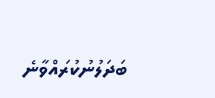ބަދަލުނުކުރައްވާނެ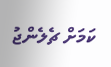ކަމަށް ޗެލެންޖު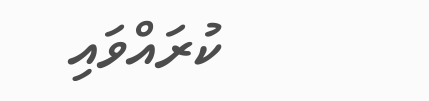ކުރައްވައި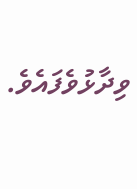ވިދާޅުވެފައެވެ.